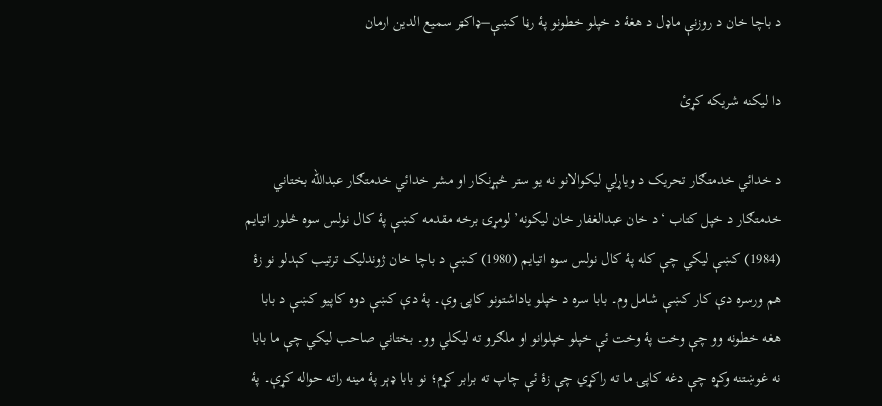د باچا خان د روزنې ماډل د هغۀ د خپلو خطونو پۀ رڼا کښې–ډاکټر سميع الدين ارمان

دا ليکنه شريکه کړئ

د خدائي خدمتګار تحريک د وياړلي ليکوالانو نه يو ستر څېړنکار او مشر خدائي خدمتګار عبدالله بختاني خدمتګار د خپل کتاب ‘د خان عبدالغفار خان ليکونه’ لومړۍ برخه مقدمه کښې پۀ کال نولس سوه څلور اتيايم (1984) کښې ليکي چې کله پۀ کال نولس سوه اتيايم (1980) کښې د باچا خان ژوندليک ترتيب کېدلو نو زۀ هم ورسره دې کار کښې شامل وم۔ بابا سره د خپلو ياداشتونو کاپۍ وې۔ پۀ دې کښې دوه کاپيو کښې د بابا هغه خطونه وو چې وخت پۀ وخت ئې خپلو خپلوانو او ملګرو ته ليکلي وو۔ بختاني صاحب ليکي چې ما بابا نه غوښتنه وکړه چې دغه کاپۍ ما ته راکړي چې زۀ ئې چاپ ته برابر کړم؛ نو بابا ډېر پۀ مينه راته حواله کړې۔ پۀ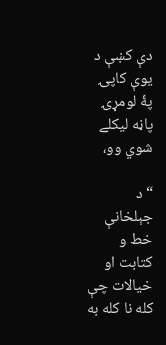دې کښې د يوې کاپۍ پۀ لومړۍ پاڼه ليکلے شوي وو،

“د جېلخانې خط و کتابت او خيالات چې کله نا کله به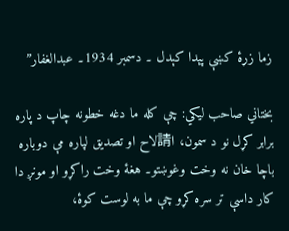زما زړۀ کښې پېدا کېدل ۔ دسمبر 1934۔ عبدالغفار”

بختاني صاحب ليکي: چې کله ما دغه خطونه چاپ د پاره برابر کړل نو د سمون، ا請لاح او تصديق لپاره مې دوباره باچا خان نه وخت وغوښتو۔ هغۀ وخت راکړو او مونږ دا کار داسې تر سره کړو چې ما به لوست کوۀ،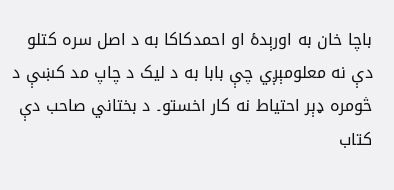باچا خان به اورېدۀ او احمدکاکا به د اصل سره کتلو دې نه معلومېږي چې بابا به د ليک د چاپ مد کښې د څومره ډېر احتیاط نه کار اخستو۔ د بختاني صاحب دې کتاب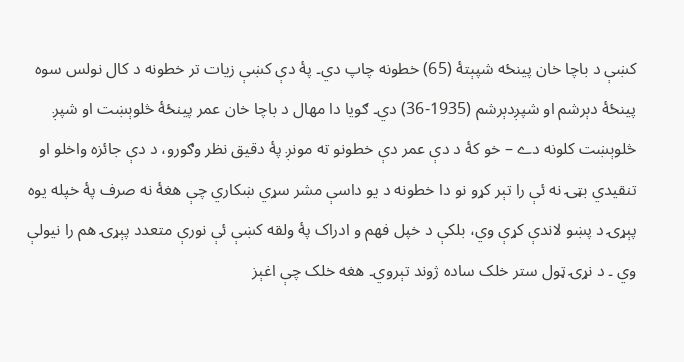کښې د باچا خان پينځه شپېتۀ (65) خطونه چاپ دي۔ پۀ دې کښې زيات تر خطونه د کال نولس سوه پينځۀ دېرشم او شپږدېرشم (1935-36) دي۔ ګويا دا مهال د باچا خان عمر پينځۀ څلوېښت او شپږ څلوېښت کلونه دے – خو کۀ د دې عمر دې خطونو ته مونږ پۀ دقيق نظر وګورو، د دې جائزه واخلو او تنقيدي بټۍ نه ئې را تېر کړو نو دا خطونه د يو داسې مشر سړي ښکاري چې هغۀ نه صرف پۀ خپله يوه پېړۍ د پښو لاندې کړې وي، بلکې د خپل فهم و ادراک پۀ ولقه کښې ئې نورې متعدد پېړۍ هم را نيولې وي ۔ د نړۍ ټول ستر خلک ساده ژوند تېروي۔ هغه خلک چې اغېز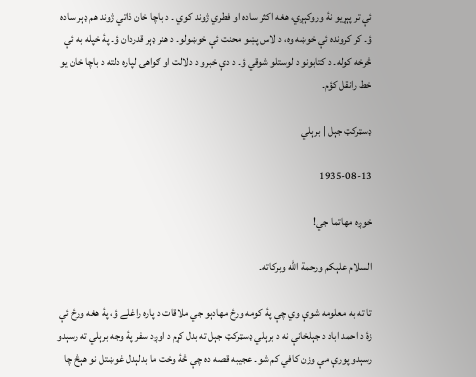ئې تر پېړيو نۀ وروکېږي، هغه اکثر ساده او فطري ژوند کوي ۔ د باچا خان ذاتي ژوند هم ډېر ساده ؤ۔ کر کرونده ئې خوښه وه، د لاس پښو محنت ئې خوښولو۔ د هنر ډېر قدردان ؤ۔ پۀ خپله به ئې څرخه کوله۔ د کتابونو د لوستلو شوقي ؤ۔ د دې خبرو د دلالت او ګواهۍ لپاره دلته د باچا خان يو خط رانقل کؤم۔

ډسټرکټ جېل | برېلي

1935-08-13

خوږه مهاتما جي!

السلام علېکم ورحمة الله وبرکاته۔

تا ته به معلومه شوې وي چې پۀ کومه ورځ مهادېو جي ملاقات د پاره راغلے ؤ، پۀ هغه ورځ ئې زۀ د احمد اباد د جېلخانې نه د برېلي ډسټرکټ جېل ته بدل کړم د اوږد سفر پۀ وجه برېلي ته رسېدو رسېدو پورې مې وزن کافي کم شو۔ عجیبه قصه ده چې څۀ وخت ما بدلېدل غوښتل نو هېڅ چا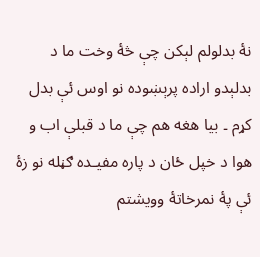نۀ بدلولم لېکن چې څۀ وخت ما د بدلېدو اراده پرېښوده نو اوس ئې بدل کړم ۔ بیا هغه هم چې ما د قبلې اب و هوا د خپل ځان د پاره مفيـده ګڼله نو زۀ ئې پۀ نمرخاتۀ وويشتم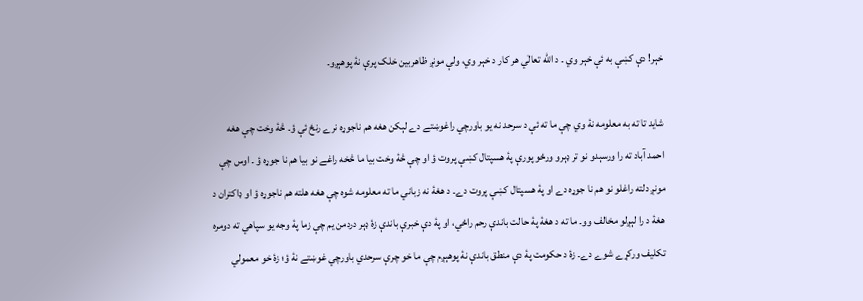خېر! دې کښې به ئې خېر وي ۔ د الله تعالٰي هر کار د خېر وي، ولې مونږ ظاهربين خلک پرې نۀ پوهېږو۔

شايد تا ته به معلومه نۀ وي چې ما ته ئې د سرحد نه يو باورچي راغوښتے دے لېکن هغه هم ناجوړه نرے رنځ ئې ؤ۔ څۀ وخت چې هغه احمد آباد ته را ورسېدو نو تر ډېرو ورځو پورې پۀ هسپتال کښې پروت ؤ او چې څۀ وخت بيا ما څخه راغے نو بيا هم نا جوړه ؤ ۔ اوس چې مونږ دلته راغلو نو هم نا جوړه دے او پۀ هسپتال کښې پروت دے۔ د هغۀ نه زباني ما ته معلومه شوه چې هغه هلته هم ناجوړه ؤ او ډاکتران د هغۀ د را لېږلو مخالف وو۔ ما ته د هغۀ پۀ حالت باندې رحم راځي، او پۀ دې خبرې باندې زۀ ډېر دردمن يم چې زما پۀ وجه يو سپاهي ته دومره تکليف ورکړے شوے دے۔ زۀ د حکومت پۀ دې منطق باندې نۀ پوهېږم چې ما خو چرې سرحدي باورچي غوښتے نۀ ؤ؛ زۀ خو معمولي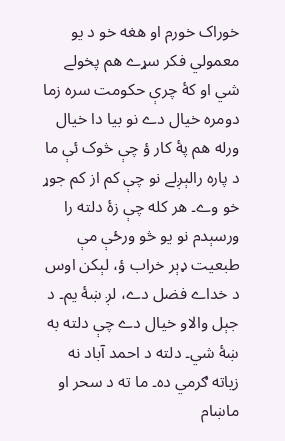خوراک خورم او هغه خو د يو معمولي فکر سړے هم پخولے شي او کۀ چرې حکومت سره زما دومره خيال دے نو بيا دا خيال ورله هم پۀ کار ؤ چې څوک ئې ما د پاره رالېږلے نو چې کم از کم جوړ خو وے۔ هر کله چې زۀ دلته را ورسېدم نو يو څو ورځې مې طبعيت ډېر خراب ؤ، لېکن اوس د خداے فضل دے، لږ ښۀ يم۔ د جېل والاو خيال دے چې دلته به ښۀ شي۔ دلته د احمد آباد نه زياته ګرمي ده۔ ما ته د سحر او ماښام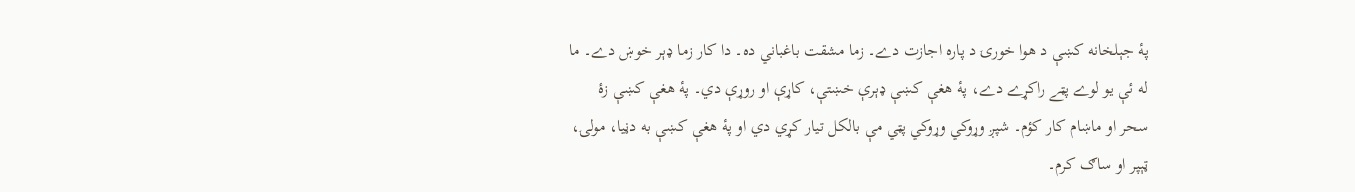پۀ جېلخانه کښې د هوا خورۍ د پاره اجازت دے۔ زما مشقت باغباني ده۔ دا کار زما ډېر خوښ دے۔ ما له ئې یو لوے پټے راکړے دے، پۀ هغې کښې ډېرې خښتې، کاړې او روړې دي۔ پۀ هغې کښې زۀ سحر او ماښام کار کؤم۔ شپږ وړوکي وړوکي پټي مې بالکل تيار کړي دي او پۀ هغې کښې به دڼيا، مولۍ، ټېپر او ساګ کرم۔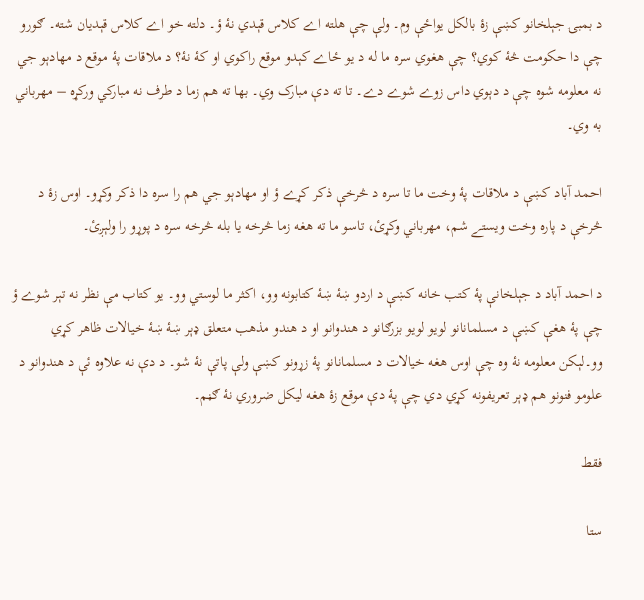د بمبۍ جېلخانو کښې زۀ بالکل يواځې وم۔ ولې چې هلته اے كلاس قېدي نۀ ؤ۔ دلته خو اے كلاس قېديان شته۔ ګورو چې دا حکومت څۀ کوي؟ چې هغوي سره ما له د يو ځاے کېدو موقع راکوي او کۀ نۀ؟ د ملاقات پۀ موقع د مهادېو جي نه معلومه شوه چې د دېوي داس زوے شوے دے۔ تا ته دې مبارک وي۔ بها ته هم زما د طرف نه مبارکي ورکړه – مهرباني به وي۔

احمد آباد کښې د ملاقات پۀ وخت ما تا سره د څرخې ذکر کړے ؤ او مهادېو جي هم را سره دا ذکر وکړو۔ اوس زۀ د څرخې د پاره وخت ويستے شم، مهرباني وکړئ، تاسو ما ته هغه زما څرخه يا بله څرخه سره د پوړو را ولېږئ۔

د احمد آباد د جېلخانې پۀ کتب خانه کښې د اردو ښۀ ښۀ کتابونه وو، اکثر ما لوستي وو۔ یو کتاب مې نظر نه تېر شوے ؤ چې پۀ هغې کښې د مسلمانانو لويو لويو بزرګانو د هندوانو او د هندو مذهب متعلق ډېر ښۀ ښۀ خيالات ظاهر کړي وو۔لېکن معلومه نۀ وه چې اوس هغه خيالات د مسلمانانو پۀ زړونو کښې ولې پاتې نۀ شو۔ د دې نه علاوه ئې د هندوانو د علومو فنونو هم ډېر تعريفونه کړي دي چې پۀ دې موقع زۀ هغه ليکل ضروري نۀ ګڼم۔

فقط

ستا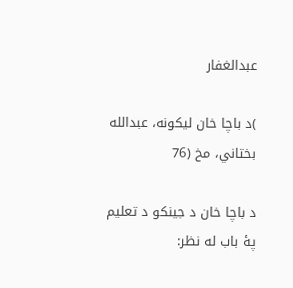عبدالغفار

)د باچا خان ليکونه، عبدالله بختاني، مخ (76

د باچا خان د جينکو د تعليم پۀ باب له نظر: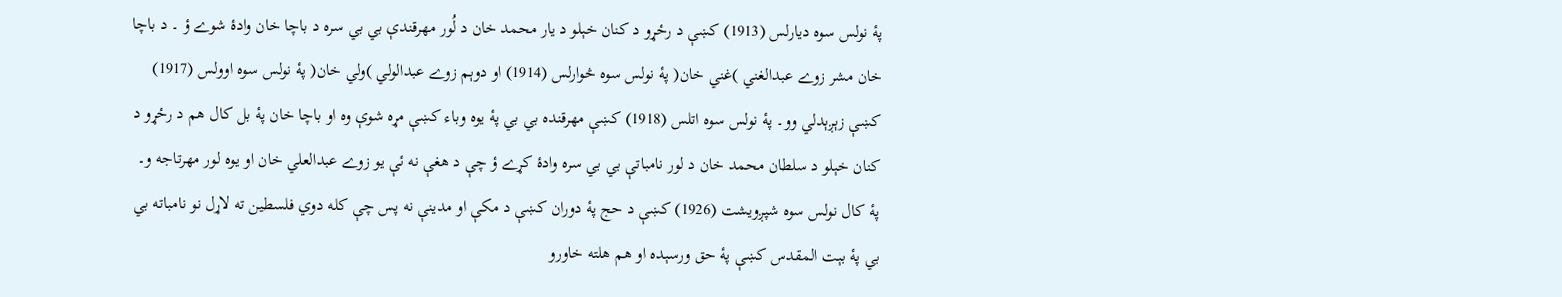پۀ نولس سوه ديارلس (1913) کښې د رځړو د کنان خېلو د يار محمد خان د لُور مهرقندې بي بي سره د باچا خان وادۀ شوے ؤ ۔ د باچا خان مشر زوے عبدالغني )غني خان( پۀ نولس سوه څوارلس (1914) او دوېم زوے عبدالولي )ولي خان( پۀ نولس سوه اوولس (1917) کښې زېږېدلي وو۔ پۀ نولس سوه اتلس (1918) کښې مهرقنده بي بي پۀ يوه وباء کښې مړه شوې وه او باچا خان پۀ بل کال هم د رځړو د کنان خېلو د سلطان محمد خان د لور نامباتې بي بي سره وادۀ کړے ؤ چې د هغې نه ئې يو زوے عبدالعلي خان او يوه لور مهرتاجه و۔ پۀ کال نولس سوه شپږويشت (1926) کښې د حج پۀ دوران کښې د مکې او مدينې نه پس چې کله دوي فلسطين ته لاړل نو نامباته بي بي پۀ بېت المقدس کښې پۀ حق ورسېده او هم هلته خاورو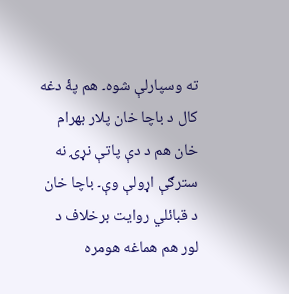ته وسپارلې شوه۔ هم پۀ دغه کال د باچا خان پلار بهرام خان هم د دې پاتې نړۍ نه سترګې اړولې وې۔ باچا خان د قبائلي روايت برخلاف د لور هم هماغه هومره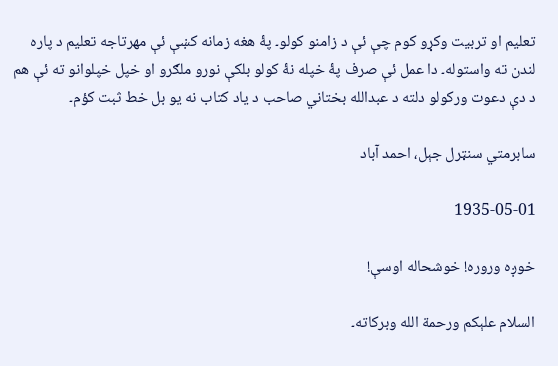تعليم او تربيت وکړو کوم چې ئې د زامنو کولو۔ پۀ هغه زمانه کښې ئې مهرتاجه تعليم د پاره لندن ته واستوله۔ دا عمل ئې صرف پۀ خپله نۀ کولو بلکې نورو ملګرو او خپل خپلوانو ته ئې هم د دې دعوت ورکولو دلته د عبدالله بختاني صاحب د ياد کتاب نه يو بل خط ثبت کؤم۔

سابرمتي سنټرل جېل، احمد آباد

1935-05-01

خوږه وروره! خوشحاله اوسې!

السلام علېکم ورحمة الله وبرکاته۔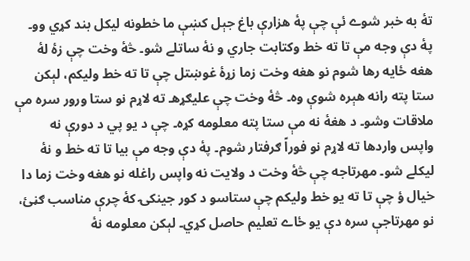تۀ به خبر شوے ئې چې پۀ هزارې باغ جېل کښې ما خطونه لیکل بند کړي وو۔ پۀ دې وجه مې تا ته خط وکتابت جاري و نۀ ساتلے شو۔ څۀ وخت چې زۀ لۀ هغه ځایه رها شوم نو هغه وخت زما زړۀ غوښتل چې تا ته خط ولیکم، لېکن ستا پته رانه هېره شوې وه۔ څۀ وخت چې علیګړهـ ته لاړم نو ستا ورور سره مې ملاقات وشو۔ د هغۀ نه مې ستا پته معلومه کړه۔ چې د يو پي د دورې نه واپس واردها ته لاړم نو فوراً ګرفتار شوم۔ پۀ دې وجه مې بیا تا ته خط و نۀ لیکلے شو۔ مهرتاجه چې څۀ وخت د ولایت نه واپس راغله نو هغه وخت زما دا خیال ؤ چې تا ته یو خط ولیکم چې ستاسو د کور جینکۍ کۀ چرې مناسب ګڼئ، نو مهرتاجې سره دې یو ځاے تعلیم حاصل کړي۔ لېکن معلومه نۀ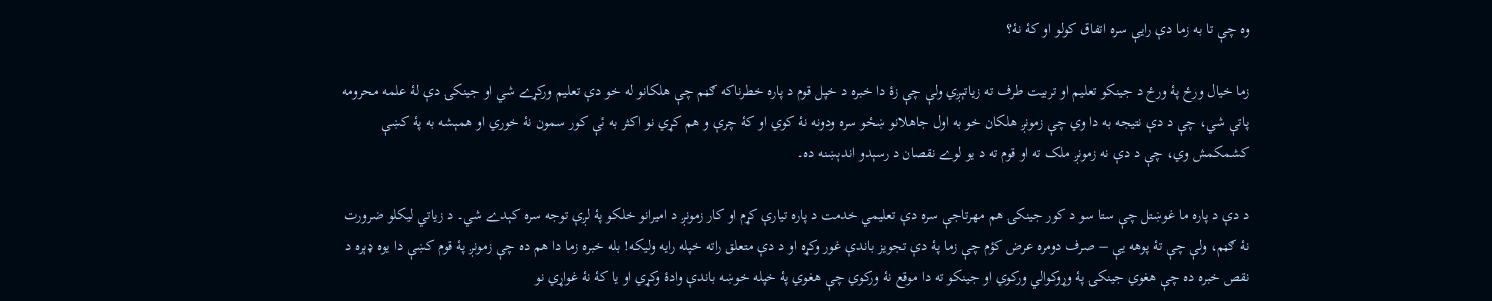وه چې تا به زما دې رایې سره اتفاق کولو او کۀ نۀ؟

زما خیال ورځ پۀ ورځ د جینکو تعلیم او تربیت طرف ته زیاتېږي ولې چې زۀ دا خبره د خپل قوم د پاره خطرناکه ګڼم چې هلکانو له خو دې تعلیم ورکړے شي او جینکۍ دې لۀ علمه محرومه پاتې شي، چې د دې نتیجه به دا وي چې زمونږ هلکان خو به اول جاهلانو ښځو سره ودونه نۀ کوي او کۀ چرې و هم کړي نو اکثر به ئې کور سمون نۀ خوري او همېشه به پۀ کښې کشمکمش وي، چې د دې نه زمونږ ملک ته او قوم ته د یو لوے نقصان د رسېدو اندېښنه ده۔

د دې د پاره ما غوښتل چې ستا سو د کور جینکۍ هم مهرتاجې سره دې تعلیمي خدمت د پاره تیارې کړم او کار زمونږ د امیرانو خلکو پۀ لږې توجه سره کېدے شي۔ د زیاتي لیکلو ضرورت نۀ ګڼم، ولې چې تۀ پوهه یې – صرف دومره عرض کؤم چې زما پۀ دې تجویز باندې غور وکړه او د دې متعلق راته خپله رایه ولیکه! بله خبره زما دا هم ده چې زمونږ پۀ قوم کښې دا یوه ډېره د نقص خبره ده چې هغوي جینکۍ پۀ وړوکوالي ورکوي او جینکو ته دا موقع نۀ ورکوي چې هغوي پۀ خپله خوښه باندې وادۀ وکړي او یا کۀ نۀ غواړي نو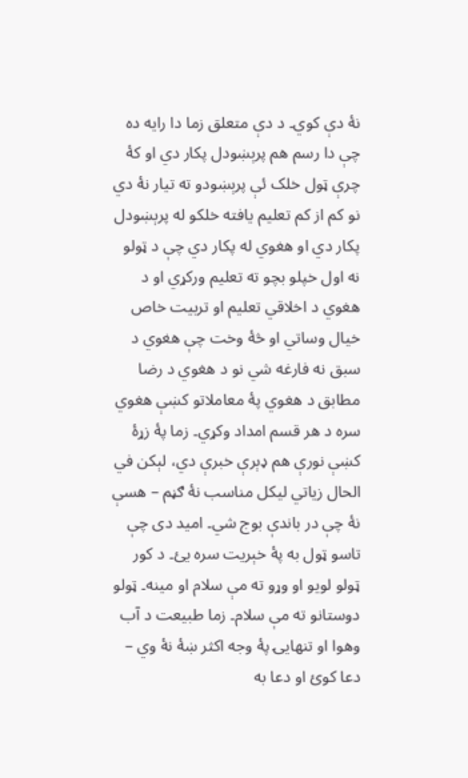نۀ دې کوي۔ د دې متعلق زما دا رایه ده چې دا رسم هم پرېښودل پکار دي او کۀ چرې ټول خلک ئې پرېښودو ته تیار نۀ دي نو کم از کم تعلیم یافته خلکو له پرېښودل پکار دي او هغوي له پکار دي چې د ټولو نه اول خپلو بچو ته تعلیم ورکړي او د هغوي د اخلاقي تعلیم او تربیت خاص خیال وساتي او څۀ وخت چې هغوي د سبق نه فارغه شي نو د هغوي د رضا مطابق د هغوي پۀ معاملاتو کښې هغوي سره د هر قسم امداد وکړي۔ زما پۀ زړۀ کښې نورې هم ډېرې خبرې دي، لېکن في الحال زیاتي لیکل مناسب نۀ ګڼم – هسې نۀ چې در باندې بوج شي۔ امید دی چې تاسو ټول به پۀ خېریت سره یئ۔ د کور ټولو لويو او وړو ته مې سلام او مینه۔ ټولو دوستانو ته مې سلام۔ زما طبیعت د آب وهوا او تنهايۍ پۀ وجه اکثر ښۀ نۀ وي – دعا کوئ او دعا به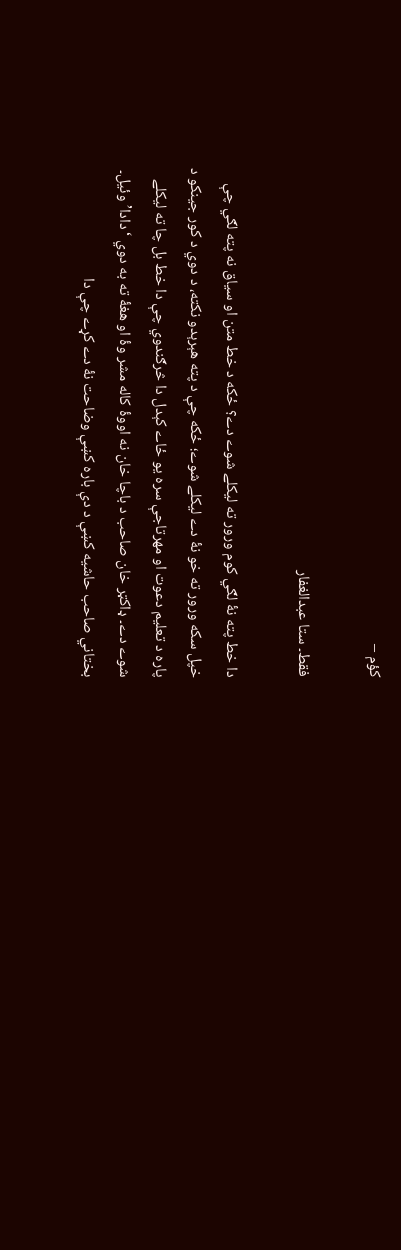کؤم –

فقط۔ ستا عبدالغفار

دا خط پته نۀ لګي کوم ورور ته ليکلے شوے دے؟ ځکه د خط متن او سياق نه پته لګي چې خپل سکه ورور ته خو نۀ دے ليکلے شوے؛ ځکه چې د پته هېرېدو نکته، د دوي د کور جينکو د پاره د تعليم دعوت او مهرتاجې سره يو ځاے کېدل دا څرګندوي چې دا خط بل چا ته ليکلے شوے دے۔ ډاکټر خان صاحب د باچا خان نه اووۀ کاله مشر وۀ او هغۀ ته به دوي ‘دادا’ وئيل۔ بختاني صاحب حاشيه کښې د دې باره کښې وضاحت نۀ دے کړے چې دا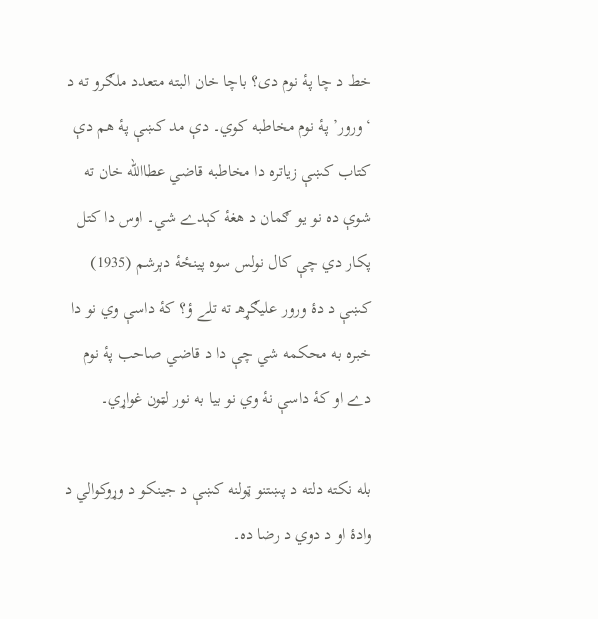خط د چا پۀ نوم دى؟ باچا خان البته متعدد ملګرو ته د ‘ورور’ پۀ نوم مخاطبه کوي۔ دې مد کښې پۀ هم دې کتاب کښې زياتره دا مخاطبه قاضي عطاالله خان ته شوې ده نو يو ګمان د هغۀ کېدے شي۔ اوس دا کتل پکار دي چې کال نولس سوه پينځۀ دېرشم (1935) کښې د دۀ ورور عليګړهـ ته تلے ؤ؟ کۀ داسې وي نو دا خبره به محکمه شي چې دا د قاضي صاحب پۀ نوم دے او کۀ داسې نۀ وي نو بيا به نور لټون غواړي۔

بله نکته دلته د پښتنو ټولنه کښې د جينکو د وړوکوالي د وادۀ او د دوي د رضا ده۔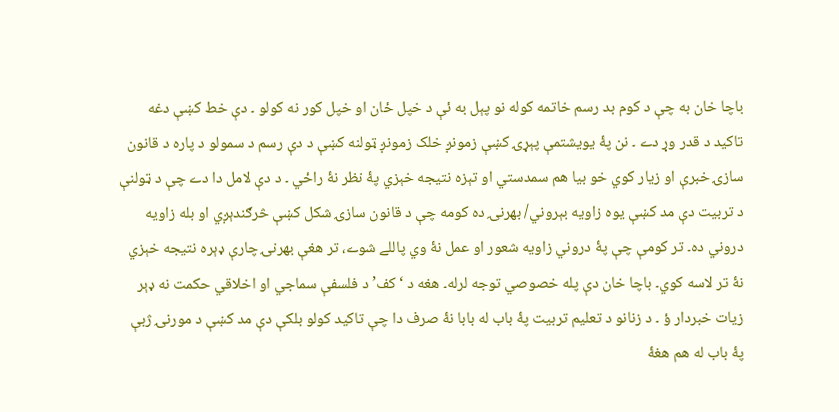باچا خان به چې د کوم بد رسم خاتمه کوله نو پېل به ئې د خپل ځان او خپل کور نه کولو ۔ دې خط کښې دغه تاکيد د قدر وړ دے ۔ نن پۀ يويشتمې پېړۍ کښې زمونږ خلک زمونږ ټولنه کښې د دې رسم د سمولو د پاره د قانون سازۍ خبرې او زيار کوي خو بيا هم سمدستي او تېزه نتيجه خېزي پۀ نظر نۀ راځي ۔ د دې لامل دا دے چې د ټولنې د تربيت دې مد کښې يوه زاويه بېروني/ بهرنۍ ده کومه چې د قانون سازۍ شکل کښې څرګندېږي او بله زاويه دروني ده۔ تر کومې چې پۀ دروني زاويه شعور او عمل نۀ وي پاللے شوے، تر هغې بهرنۍ چارې ډېره نتيجه خېزي نۀ تر لاسه کوي۔ باچا خان دې پله خصوصي توجه لرله۔ هغه د ‘کف’ د فلسفې سماجي او اخلاقي حکمت نه ډېر زيات خبردار ؤ ۔ د زنانو د تعليم تربيت پۀ باب له بابا نۀ صرف دا چې تاکيد کولو بلکې دې مد کښې د مورنۍ ژبې پۀ باب له هم هغۀ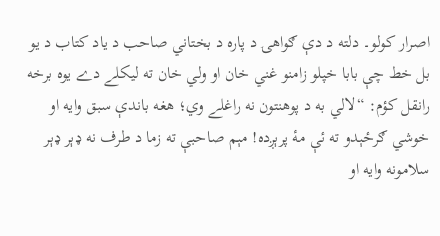اصرار کولو۔ دلته د دې ګواهۍ د پاره د بختاني صاحب د ياد کتاب د يو بل خط چې بابا خپلو زامنو غني خان او ولي خان ته ليکلے دے يوه برخه رانقل کؤم: “لالي به د پوهنتون نه راغلے وي؛ هغه باندې سبق وایه او خوشي ګرځېدو ته ئې مۀ پرېږده! مېم صاحبې ته زما د طرف نه ډېر ډېر سلامونه وایه او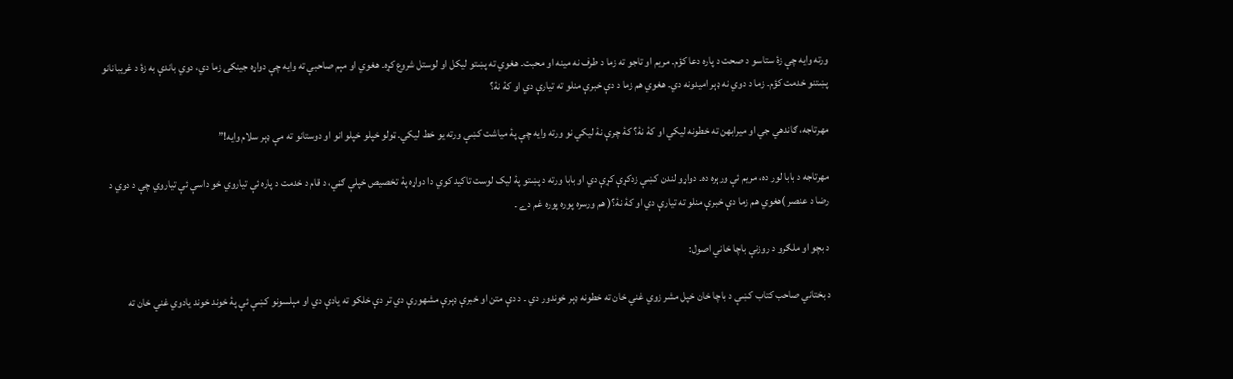ورته وایه چې زۀ ستاسو د صحت د پاره دعا کؤم۔ مريم او تاجو ته زما د طرف نه مینه او محبت۔ هغوي ته پښتو لیکل او لوستل شروع کړه۔ هغوي او مېم صاحبې ته وایه چې دواړه جینکۍ زما دي، دوي باندې به زۀ د غریبانانو پښتنو خدمت کؤم۔ زما د دوي نه ډېر اميدونه دي۔ هغوي هم زما د دې خبرې منلو ته تیارې دي او کۀ نۀ؟

مهرتاجه، ګاندهي جي او ميرابهن ته خطونه لیکي او کۀ نۀ؟ کۀ چرې نۀ لیکي نو ورته وایه چې پۀ میاشت کښې ورته یو خط لیکي۔ ټولو خپلو خپلو انو او دوستانو ته مې ډېر سلام وایه!”

مهرتاجه د بابا لور ده، مريم ئې ورېره ده۔ دواړو لندن کښې زدکړې کړې دي او بابا ورته د پښتو پۀ ليک لوست تاکيد کوي دا دواړه پۀ تخصيص خپلې ګڼي، د قام د خدمت د پاره ئې تياروي خو داسې ئې تياروي چې د دوي د رضا د عنصر )هغوي هم زما دې خبرې منلو ته تيارې دي او کۀ نۀ؟( هم ورسره پوره پوره غم دے ۔

د بچو او ملګرو د روزنې باچا خاني اصول:

د بختاني صاحب کتاب کښې د باچا خان خپل مشر زوي غني خان ته خطونه ډېر خوندور دي ۔ د دې متن او خبرې ډېرې مشهورې دي تر دې خلکو ته يادې دي او مېلسونو کښې ئې پۀ خوند خوند يادوي غني خان ته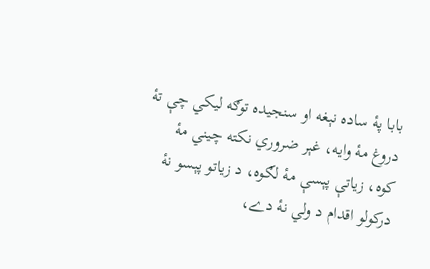بابا پۀ ساده نېغه او سنجيده توګه ليکي چې تۀ دروغ مۀ وايه، غېر ضروري نکته چيني مۀ کوه، زياتې پېسې مۀ لګوه، د زياتو پېسو نۀ درکولو اقدام د ولي نۀ دے،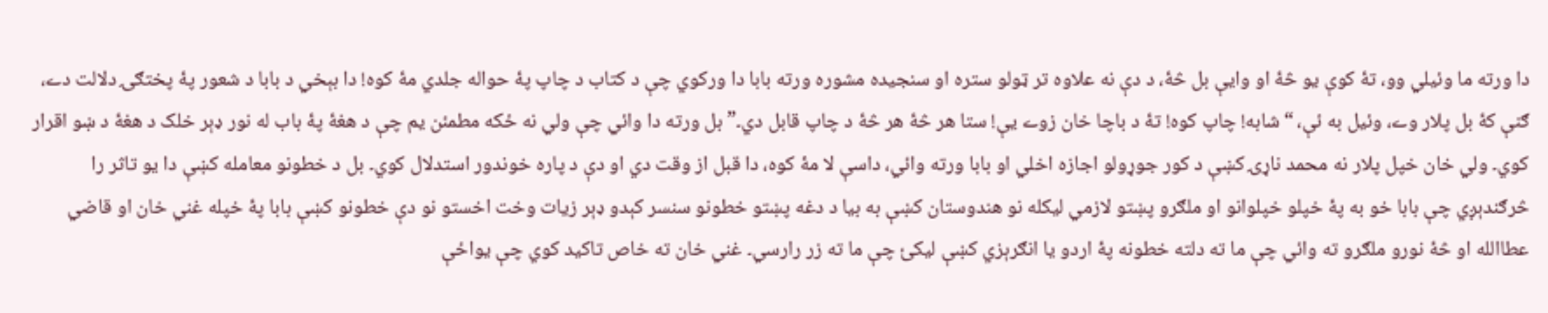دا ورته ما وئيلي وو، تۀ کوې يو څۀ او وايې بل څۀ، د دې نه علاوه تر ټولو ستره او سنجيده مشوره ورته بابا دا ورکوي چې د کتاب د چاپ پۀ حواله جلدي مۀ کوه! دا بېخي د بابا د شعور پۀ پختګۍ دلالت دے، ګنې کۀ بل پلار وے، وئيل به ئې، “شابه! چاپ کوه! تۀ د باچا خان زوے يې! ستا هر څۀ هر څۀ د چاپ قابل دي۔” بل ورته دا وائي چې ولي نه ځکه مطمئن يم چې د هغۀ پۀ باب له نور ډېر خلک د هغۀ د ښو اقرار کوي۔ ولي خان خپل پلار نه محمد ناړۍ کښې د کور جوړولو اجازه اخلي او بابا ورته وائي، داسې لا مۀ کوه، دا قبل از وقت دي او دې د پاره خوندور استدلال کوي۔ بل د خطونو معامله کښې دا يو تاثر را څرګندېږي چې بابا خو به پۀ خپلو خپلوانو او ملګرو پښتو لازمي ليکله نو هندوستان کښې به بيا د دغه پښتو خطونو سنسر کېدو ډېر زيات وخت اخستو نو دې خطونو کښې بابا پۀ خپله غني خان او قاضي عطاالله او څۀ نورو ملګرو ته وائي چې ما ته دلته خطونه پۀ اردو يا انګرېزي کښې ليکئ چې ما ته زر رارسي۔ غني خان ته خاص تاکيد کوي چې يواځې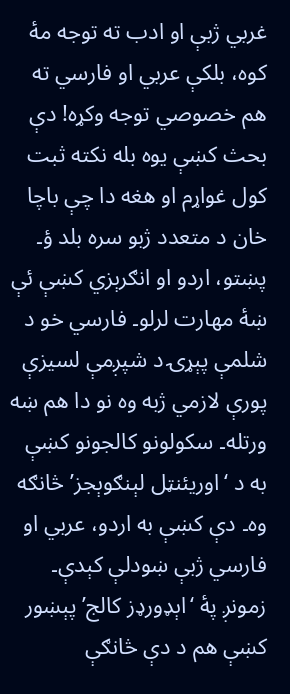غربي ژبې او ادب ته توجه مۀ کوه، بلکې عربي او فارسي ته هم خصوصي توجه وکړه! دې بحث کښې يوه بله نکته ثبت کول غواړم او هغه دا چې باچا خان د متعدد ژبو سره بلد ؤ۔ پښتو، اردو او انګرېزي کښې ئې ښۀ مهارت لرلو۔ فارسي خو د شلمې پېړۍ د شپږمې لسيزې پورې لازمي ژبه وه نو دا هم ښه ورتله۔ سکولونو کالجونو کښې به د ‘اوريئنټل لېنګوېجز’ څانګه وه۔ دې کښې به اردو، عربي او فارسي ژبې ښودلې کېدې۔ زمونږ پۀ ‘اېډورډز کالج’ پېښور کښې هم د دې څانګې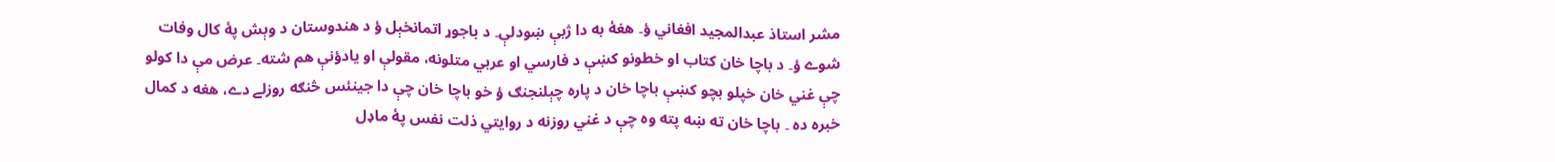مشر استاذ عبدالمجید افغاني ؤ۔ هغۀ به دا ژبې ښودلې۔ د باجوړ اتمانخېل ؤ د هندوستان د وېش پۀ کال وفات شوے ؤ۔ د باچا خان کتاب او خطونو کښې د فارسي او عربي متلونه، مقولې او يادؤنې هم شته۔ عرض مې دا کولو چې غني خان خپلو بچو کښې باچا خان د پاره چېلنجنګ ؤ خو باچا خان چې دا جينئس څنګه روزلے دے، هغه د کمال خبره ده ۔ باچا خان ته ښه پته وه چې د غني روزنه د روايتي ذلت نفس پۀ ماډل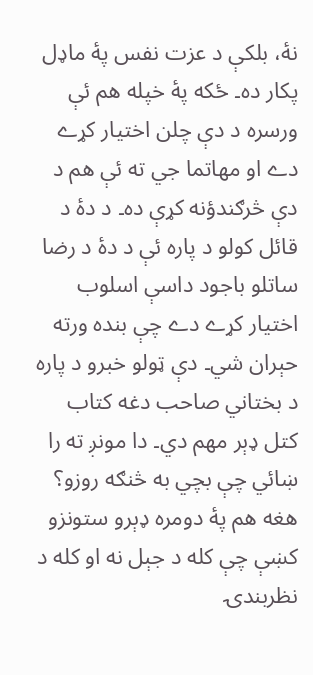نۀ، بلکې د عزت نفس پۀ ماډل پکار ده۔ ځکه پۀ خپله هم ئې ورسره د دې چلن اختيار کړے دے او مهاتما جي ته ئې هم د دې څرګندؤنه کړې ده۔ د دۀ د قائل کولو د پاره ئې د دۀ د رضا ساتلو باجود داسې اسلوب اختيار کړے دے چې بنده ورته حېران شي۔ دې ټولو خبرو د پاره د بختاني صاحب دغه کتاب کتل ډېر مهم دي۔ دا مونږ ته را ښائي چې بچي به څنګه روزو؟ هغه هم پۀ دومره ډېرو ستونزو کښې چې کله د جېل نه او کله د نظربندۍ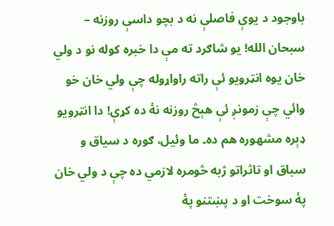باوجود د يوې فاصلې نه د بچو داسې روزنه – سبحان الله! يو شاګرد ته مې دا خبره کوله نو د ولي خان يوه انټرويو ئې راته راواړوله چې ولي خان خو وائي چې زمونږ ئې هېڅ روزنه نۀ ده کړې! دا انټرويو ډېره مشهوره هم ده۔ ما وئيل، ګوره د سياق و سباق او تاثراتو ژبه څومره لازمي ده چې د ولي خان پۀ سوخت او د پښتنو پۀ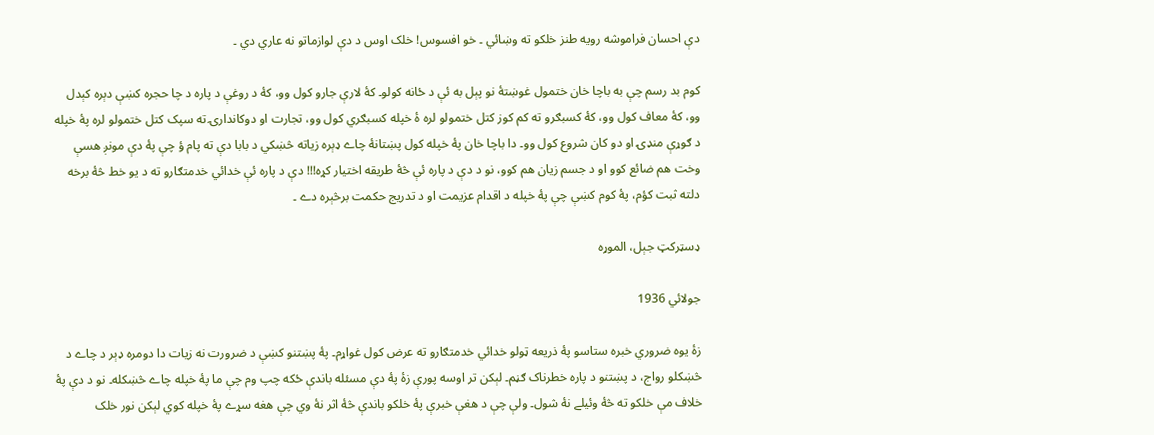دې احسان فراموشه رويه طنز خلکو ته وښائي ۔ خو افسوس! خلک اوس د دې لوازماتو نه عاري دي ۔

کوم بد رسم چې به باچا خان ختمول غوښتۀ نو پېل به ئې د ځانه کولو۔ کۀ لارې جارو کول وو، کۀ د روغې د پاره د چا حجره کښې دېره کېدل وو، کۀ معاف کول وو، کۀ کسبګرو ته کم کوز کتل ختمولو لره ۀ خپله کسبګري کول وو، تجارت او دوکاندارۍ ته سپک کتل ختمولو لره پۀ خپله د ګوړې منډۍ او دو کان شروع کول وو۔ دا باچا خان پۀ خپله کول پښتانۀ چاے ډېره زياته څښکي د بابا دې ته پام ؤ چې پۀ دې مونږ هسې وخت هم ضائع کوو او د جسم زيان هم کوو، نو د دې د پاره ئې څۀ طريقه اختيار کړه!!! دې د پاره ئې خدائي خدمتګارو ته د يو خط څۀ برخه دلته ثبت کؤم، پۀ کوم کښې چې پۀ خپله د اقدام عزيمت او د تدريج حکمت برڅېره دے ۔

ډسټرکټ جېل، الموړه

جولائي 1936

زۀ يوه ضروري خبره ستاسو پۀ ذريعه ټولو خدائي خدمتګارو ته عرض کول غواړم۔ پۀ پښتنو کښې د ضرورت نه زيات دا دومره ډېر د چاے د څښکلو رواج، د پښتنو د پاره خطرناک ګڼم۔ لېکن تر اوسه پورې زۀ پۀ دې مسئله باندې ځکه چپ وم چې ما پۀ خپله چاے څښکله۔ نو د دې پۀ خلاف مې خلکو ته څۀ وئيلے نۀ شول۔ ولې چې د هغې خبرې پۀ خلکو باندې څۀ اثر نۀ وي چې هغه سړے پۀ خپله کوي لېکن نور خلک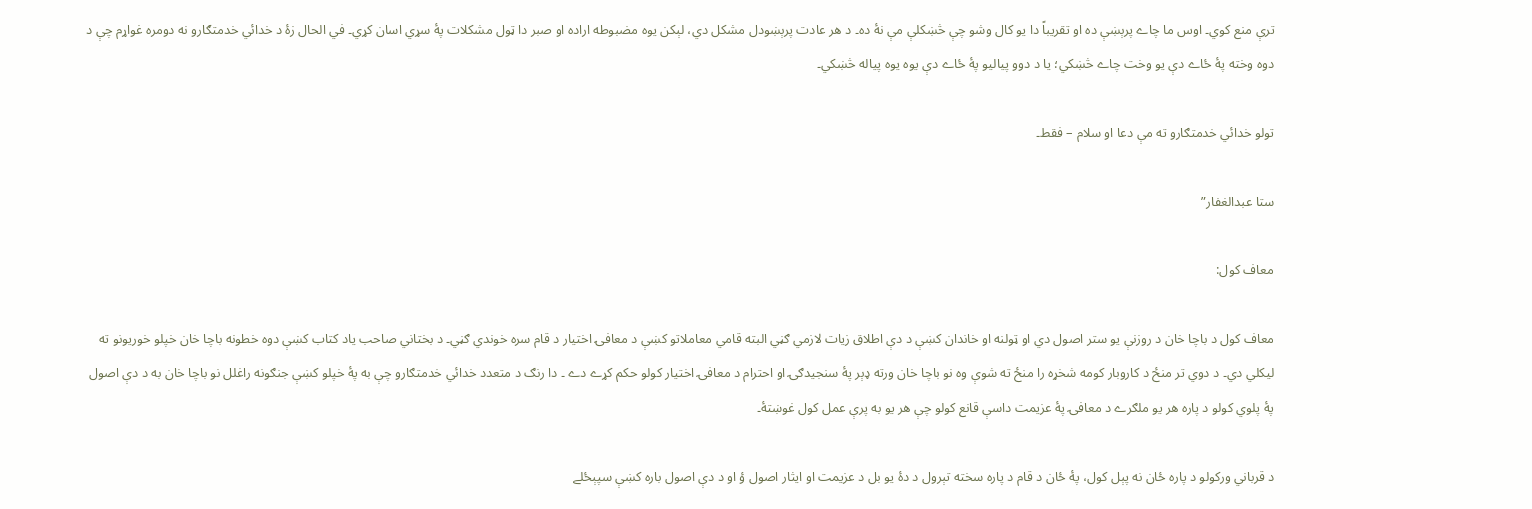ترې منع کوي۔ اوس ما چاے پرېښې ده او تقريباً دا يو کال وشو چې څښکلې مې نۀ ده۔ د هر عادت پرېښودل مشکل دي، لېکن يوه مضبوطه اراده او صبر دا ټول مشكلات پۀ سړي اسان کړي۔ في الحال زۀ د خدائي خدمتګارو نه دومره غواړم چې د دوه وخته پۀ ځاے دې يو وخت چاے څښکي؛ يا د دوو پياليو پۀ ځاے دې يوه يوه پياله څښکي۔

تولو خدائي خدمتګارو ته مې دعا او سلام – فقط۔

ستا عبدالغفار”

معاف کول:

معاف کول د باچا خان د روزنې يو ستر اصول دي او ټولنه او خاندان کښې د دې اطلاق زيات لازمي ګڼي البته قامي معاملاتو کښې د معافۍ اختيار د قام سره خوندي ګڼي۔ د بختاني صاحب ياد کتاب کښې دوه خطونه باچا خان خپلو خوريونو ته ليکلي دي۔ د دوي تر منځ د کاروبار کومه شخړه را منځ ته شوې وه نو باچا خان ورته ډېر پۀ سنجيدګۍ او احترام د معافۍ اختيار کولو حکم کړے دے ۔ دا رنګ د متعدد خدائي خدمتګارو چې به پۀ خپلو کښې جنګونه راغلل نو باچا خان به د دې اصول پۀ پلوي کولو د پاره هر يو ملګرے د معافۍ پۀ عزيمت داسې قانع کولو چې هر يو به پرې عمل کول غوښتۀ۔

د قرباني ورکولو د پاره ځان نه پېل کول، پۀ ځان د قام د پاره سخته تېرول د دۀ يو بل د عزيمت او ايثار اصول ؤ او د دې اصول باره کښې سپېځلے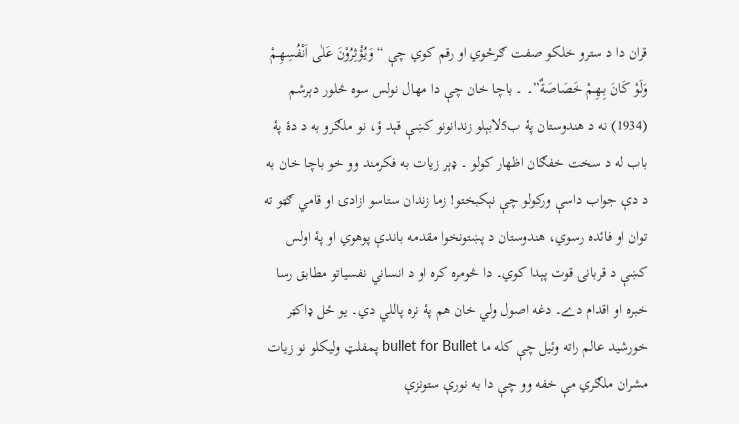قران دا د سترو خلکو صفت ګرځوي او رقم کوي چې “وَيُؤْثِرُوْنَ عَلٰی اَنْفُسِهِـمْ وَلَوْ كَانَ بِـهِـمْ خَصَاصَةٌ”۔ ۔ باچا خان چې دا مهال نولس سوه څلور دېرشم (1934) نه د هندوستان پۀ ب5لابېلو زندانونو کښې قېد ؤ، نو ملګرو به د دۀ پۀ باب له د سخت خفګان اظهار کولو ۔ ډېر زيات به فکرمند وو خو باچا خان به د دې جواب داسې ورکولو چې نېکبختو! زما زندان ستاسو ازادۍ او قامي ګټو ته توان او فائده رسوي، هندوستان د پښتونخوا مقدمه باندې پوهوي او پۀ اولس کښې د قربانۍ قوت پېدا کوي۔ دا څومره کره او د انساني نفسياتو مطابق رسا خبره او اقدام دے۔ دغه اصول ولي خان هم پۀ نره پاللي دي۔ يو ځل ډاکټر خورشيد عالم راته وئيل چې کله ما bullet for Bullet پمفلټ وليکلو نو زيات مشران ملګري مې خفه وو چې دا به نورې ستونزې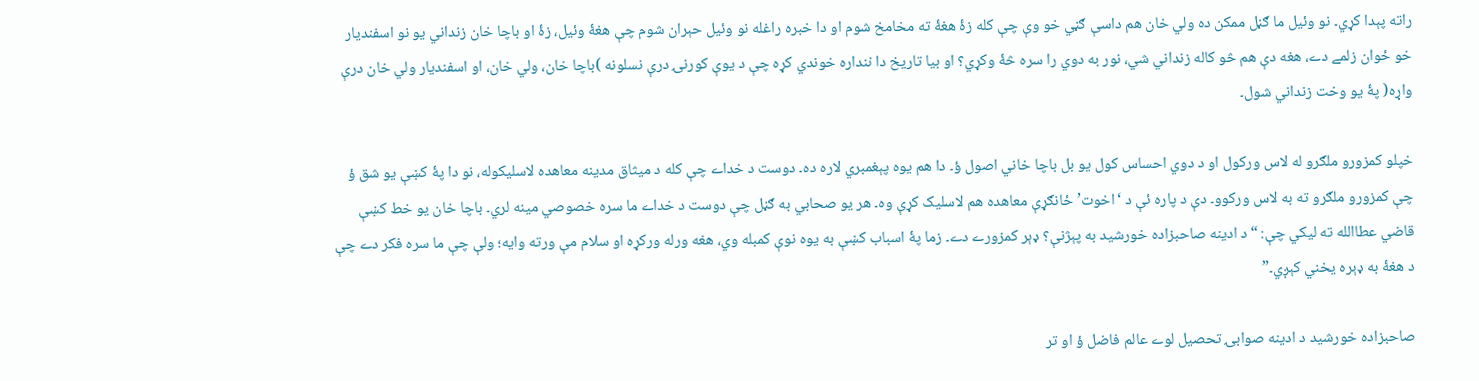راته پېدا کړي۔ نو وئيل ما ګڼل ممکن ده ولي خان هم داسې ګڼي خو وې چې کله زۀ هغۀ ته مخامخ شوم او دا خبره راغله نو وئيل حېران شوم چې هغۀ وئيل، زۀ او باچا خان زنداني يو نو اسفنديار خو ځوان زلمے دے، هغه دې هم څو کاله زنداني شي، نور به دوي را سره څۀ وکړي؟ او بيا تاريخ دا ننداره خوندي کړه چې د يوې کورنۍ درې نسلونه )باچا خان، ولي خان، او اسفنديار ولي خان درې واړه( پۀ يو وخت زنداني شول۔

خپلو کمزورو ملګرو له لاس ورکول او د دوي احساس کول يو بل باچا خاني اصول ؤ۔ دا هم يوه پېغمبري لاره ده۔ دوست د خداے چې کله د ميثاق مدينه معاهده لاسليکوله، نو دا پۀ کښې يو شق ؤ چې کمزورو ملګرو ته به لاس ورکوو۔ دې د پاره ئې د ‘اخوت’ ځانګړې معاهده هم لاسليک کړې وه۔ هر يو صحابي به ګڼل چې دوست د خداے ما سره خصوصي مينه لري۔ باچا خان يو خط کښې قاضي عطاالله ته ليکي چې: “د ادينه صاحبزاده خورشيد به پېژنې؟ ډېر کمزورے دے۔ زما پۀ اسباب کښې به يوه نوې کمبله وي، هغه ورله ورکړه او سلام مې ورته وايه؛ ولې چې ما سره فکر دے چې د هغۀ به ډېره يخني کېږي۔”

صاحبزاده خورشيد د ادينه صوابۍ تحصيل لوے عالم فاضل ؤ او تر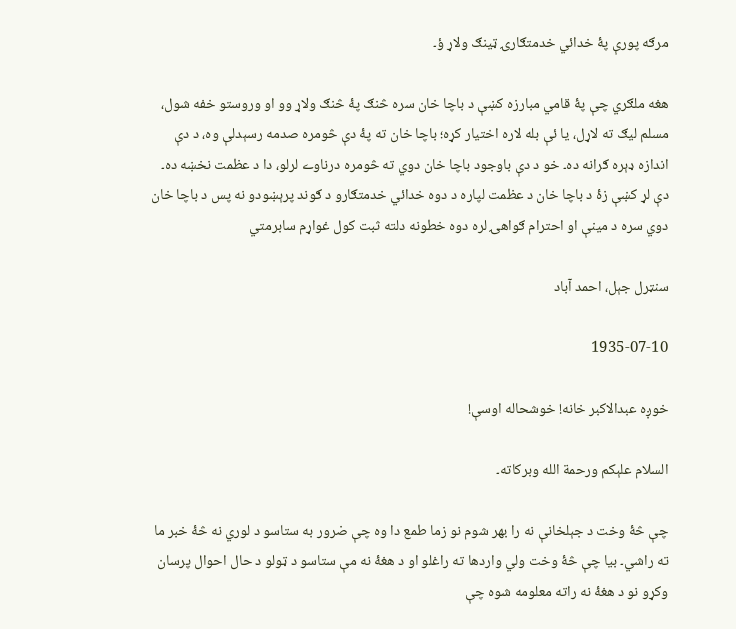مرګه پورې پۀ خدائي خدمتګارۍ ټينګ ولاړ ؤ۔

هغه ملګري چې پۀ قامي مبارزه کښې د باچا خان سره څنګ پۀ څنګ ولاړ وو او وروستو خفه شول، مسلم ليګ ته لاړل، يا ئې بله لاره اختيار کړه؛ باچا خان ته پۀ دې څومره صدمه رسېدلې وه، د دې اندازه ډېره ګرانه ده۔ خو د دې باوجود باچا خان دوي ته څومره درناوے لرلو، دا د عظمت نخښه ده۔ دې لړ کښې زۀ د باچا خان د عظمت لپاره د دوه خدائي خدمتګارو د ګوند پرېښودو نه پس د باچا خان دوي سره د مينې او احترام ګواهۍ لره دوه خطونه دلته ثبت کول غواړم سابرمتي

سنټرل جېل، احمد آباد

1935-07-10

خوږه عبدالاکبر خانه! خوشحاله اوسې!

السلام علېکم ورحمة الله وبرکاته۔

چې څۀ وخت د جېلخانې نه را بهر شوم نو زما طمع دا وه چې ضرور به ستاسو د لوري نه څۀ خبر ما ته راشي۔ بیا چې څۀ وخت ولي واردها ته راغلو او د هغۀ نه مې ستاسو د ټولو د حال احوال پرسان وکړو نو د هغۀ نه راته معلومه شوه چې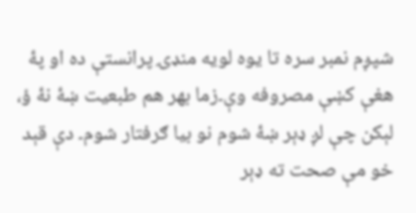شپږم نمبر سره تا يوه لويه منډۍ پرانستې ده او پۀ هغې کښې مصروفه وې۔زما بهر هم طبعیت ښۀ نۀ ؤ، لېکن چې لږ ډېر ښۀ شوم نو بیا ګرفتار شوم۔ دې قېد خو مې صحت ته ډېر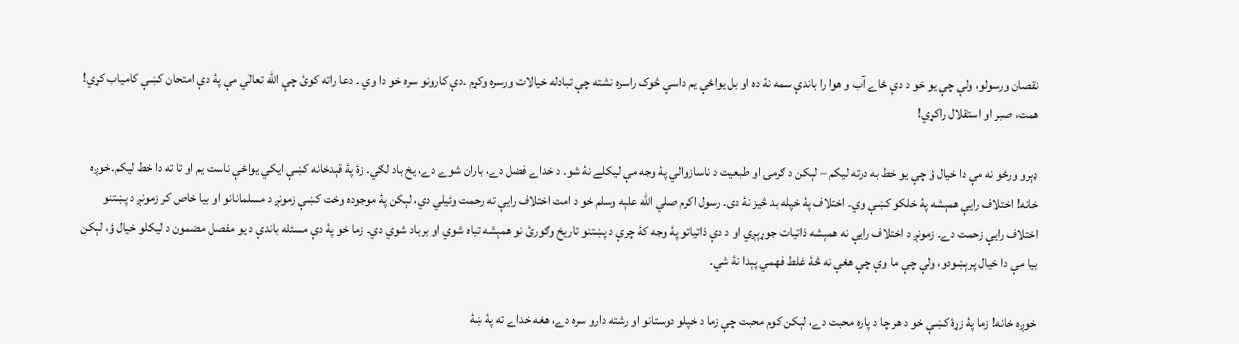نقصان ورسولو، ولې چې يو خو د دې ځاے آب و هوا را باندې سمه نۀ ده او بل یواځې یم داسې څوک راسره نشته چې تبادله خیالات ورسره وکړم ۔دې کارونو سره خو دا وي ۔ دعا راته کوئ چې الله تعالٰي مې پۀ دې امتحان کښې کامياب کړي! همت، صبر او استقلال راکړي!

ډېرو ورځو نه مې دا خیال ؤ چې يو خط به درته ليکم – لېکن د ګرمۍ او طبعیت د ناسازوالي پۀ وجه مې ليکلے نۀ شو۔ د خداے فضل دے، باران شوے دے، یخ باد لګي۔ زۀ پۀ قېدخانه کښې ايکي يواځې ناست یم او تا ته دا خط ليکم۔خوږه خانه! اختلاف رايې همېشه پۀ خلکو کښې وي۔ اختلاف پۀ خپله بد څیز نۀ دی۔ رسول اکرم صلي الله علېه وسلم خو د امت اختلاف رايې ته رحمت وئیلي دي، لېکن پۀ موجوده وخت کښې زمونږ د مسلمانانو او بیا خاص کر زمونږ د پښتنو اختلاف رايې زحمت دے۔ زمونږ د اختلاف رايې نه همېشه ذاتیات جوړېږي او د دې ذاتیاتو پۀ وجه کۀ چرې د پښتنو تاریخ وګورئ نو همېشه تباه شوي او برباد شوي دي۔ زما خو پۀ دې مسئله باندې د يو مفصل مضمون د ليکلو خيال ؤ، لېکن بیا مې دا خيال پرېښودو، ولې چې ما وې چې هغې نه څۀ غلط فهمي پېدا نۀ شي۔

خوږه خانه! زما پۀ زړۀ کښې خو د هر چا د پاره محبت دے، لېکن کوم محبت چې زما د خپلو دوستانو او رشته دارو سره دے، هغه خداے ته پۀ ښۀ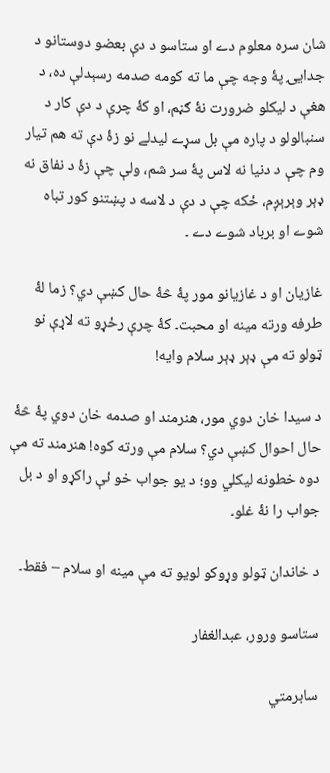شان سره معلوم دے او ستاسو د دې بعضو دوستانو د جدایۍ پۀ وجه چې ما ته کومه صدمه رسېدلې ده، د هغې د ليکلو ضرورت نۀ ګڼم، او کۀ چرې د دې کار د سنبالولو د پاره مې بل سړے ليدلے نو زۀ دې ته هم تیار وم چې د دنیا نه لاس پۀ سر شم، ولې چې زۀ د نفاق نه ډېر وېرېږم، ځکه چې د دې د لاسه د پښتنو کور تباه شوے او برباد شوے دے ۔

غازيان او د غازیانو مور پۀ څۀ حال کښې دي؟ زما لۀ طرفه ورته مینه او محبت۔ کۀ چرې رځړو ته لاړې نو ټولو ته مې ډېر ډېر سلام وايه!

د سیدا خان دوي مور، هنرمند او صدمه خان دوي پۀ څۀ حال احوال کښې دي؟ سلام مې ورته کوه! هنرمند ته مې دوه خطونه ليکلي وو؛ د يو جواب خو ئې راکړو او د بل جواب را نۀ غلو۔

د خاندان ټولو وړوکو لویو ته مې مینه او سلام – فقط۔

ستاسو ورور، عبدالغفار

سابرمتي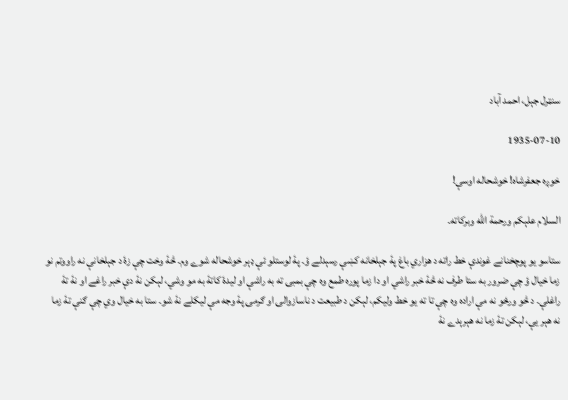سنټرل جېل، احمد آباد

1935-07-10

خوږه جعفرشاه! خوشحاله اوسې!

السلام علېکم ورحمة الله وبرکاته۔

ستاسو يو پوچخنانے غوندې خط راته د هزاري باغ پۀ جېلخانه کښې رسېدلے ؤ۔ پۀ لوستلو ئې ډېر خوشحاله شوے وم۔ څۀ وخت چې زۀ د جېلخانې نه راووتم نو زما خيال ؤ چې ضرور به ستا طرف نه څۀ خبر راشي او دا زما پوره طمع وه چې بمبۍ ته به راشې او ليدۀ کاتۀ به مو وشي، لېکن نۀ دې خبر راغے او نۀ تۀ راغلې۔ د څو ورځو نه مې اراده وه چې تا ته يو خط وليکم، لېکن د طبيعت د ناسازوالۍ او ګرمۍ پۀ وجه مې ليکلے نۀ شو۔ ستا به خيال وي چې ګنې تۀ زما نه هېر يې، لېکن تۀ زما نه هېرېدے نۀ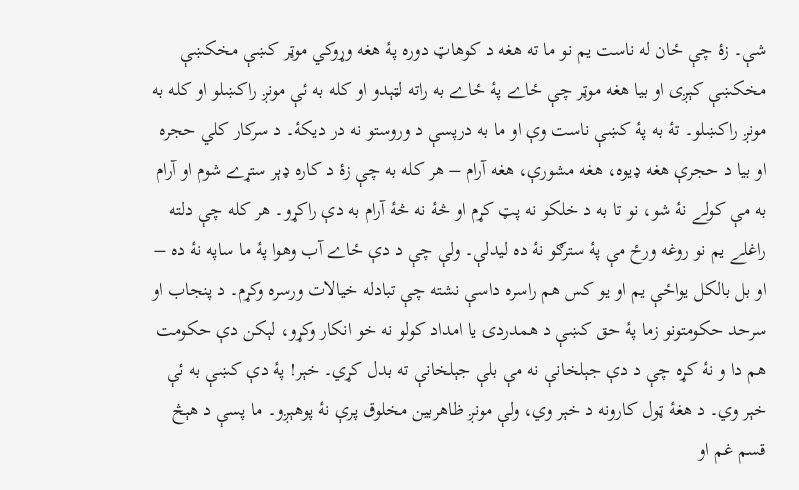شې۔ زۀ چې ځان له ناست يم نو ما ته هغه د کوهاټ دوره پۀ هغه وړوکي موټر کښې مخکښې مخکښې کېږى او بيا هغه موټر چې ځاے پۀ ځاے به راته لټېدو او کله به ئې مونږ راکښلو او کله به مونږ راکښلو۔ تۀ به پۀ کښې ناست وې او ما به درپسې د وروستو نه در ديکۀ۔ د سرکار کلي حجره او بيا د حجرې هغه ډيوه، هغه مشورې، هغه آرام – هر کله به چې زۀ د کاره ډېر ستړے شوم او آرام به مې کولے نۀ شو، نو تا به د خلکو نه پټ کړم او څۀ نه څۀ آرام به دې راکړو۔ هر کله چې دلته راغلے يم نو روغه ورځ مې پۀ سترګو نۀ ده ليدلې۔ ولې چې د دې ځاے آب وهوا پۀ ما ساپه نۀ ده – او بل بالکل يواځې يم او يو کس هم راسره داسې نشته چې تبادله خيالات ورسره وکړم۔ د پنجاب او سرحد حکومتونو زما پۀ حق کښې د همدردۍ يا امداد کولو نه خو انکار وکړو، لېکن دې حکومت هم دا و نۀ کړه چې د دې جېلخانې نه مې بلې جېلخانې ته بدل کړي۔ خېر! پۀ دې کښې به ئې خېر وي۔ د هغۀ ټول کارونه د خېر وي، ولې مونږ ظاهربين مخلوق پرې نۀ پوهېږو۔ ما پسې د هېڅ قسم غم او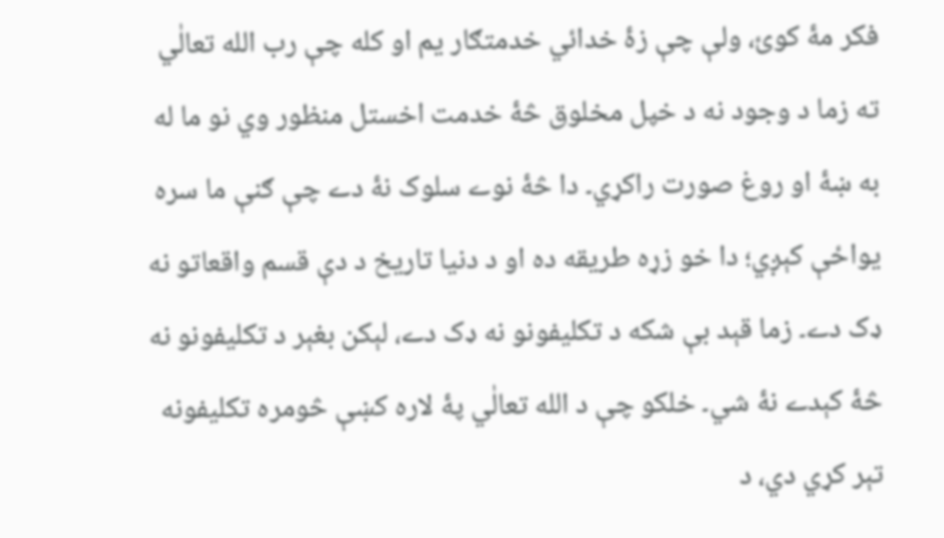فکر مۀ کوئ، ولې چې زۀ خدائي خدمتګار يم او کله چې رب الله تعالٰي ته زما د وجود نه د خپل مخلوق څۀ خدمت اخستل منظور وي نو ما له به ښۀ او روغ صورت راکړي۔ دا څۀ نوے سلوک نۀ دے چې ګنې ما سره يواځې کېږي؛ دا خو زړه طريقه ده او د دنيا تاريخ د دې قسم واقعاتو نه ډک دے۔ زما قېد بې شکه د تکليفونو نه ډک دے، لېکن بغېر د تکليفونو نه څۀ کېدے نۀ شي۔ خلکو چې د الله تعالٰي پۀ لاره کښې څومره تکليفونه تېر کړي دي، د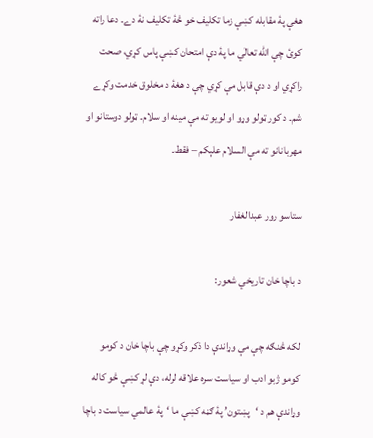هغې پۀ مقابله کښې زما تکليف خو څۀ تکليف نۀ دے۔ دعا راته کوئ چې الله تعالٰي ما پۀ دې امتحان کښې پاس کړي، صحت راکړي او د دې قابل مې کړي چې د هغۀ د مخلوق خدمت وکړے شم۔ د کور ټولو وړو او لويو ته مې مينه او سلام۔ ټولو دوستانو او مهربانانو ته مې السلام علېکم – فقط۔

ستاسو رور عبدالغفار

د باچا خان تاريخي شعور:

لکه څنګه چې مې وړاندې دا ذکر وکړو چې باچا خان د کومو کومو ژبو ادب او سياست سره علاقه لرله، دې لړ کښې څو کاله وړاندې هم د ‘پښتون’ پۀ ګڼه کښې ما ‘پۀ عالمي سياست د باچا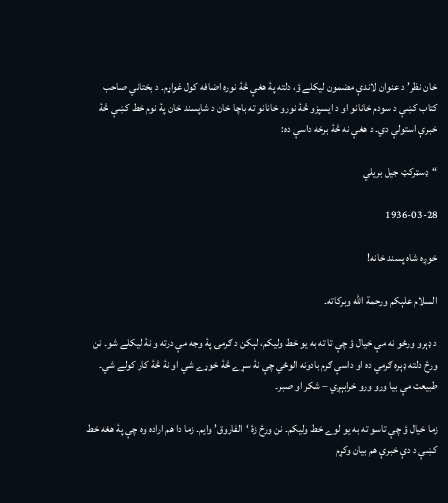خان نظر’ د عنوان لاندې مضمون ليکلے ؤ، دلته پۀ هغې څۀ نوره اضافه کول غواړم۔ د بختاني صاحب کتاب کښې د سودم خانانو او د ايسپزو څۀ نورو خانانو ته باچا خان د شاپسند خان پۀ نوم خط کښې څۀ خبرې استولې دي۔ د هغې نه څۀ برخه داسې ده:

“ډسټرکټ جيل بريلي

1936-03-28

خوږه شاه پسند خانه!

السلام علېکم ورحمة الله وبرکاته۔

د ډېرو ورځو نه مې خيال ؤ چې تا ته به يو خط وليکم، لېکن د ګرمۍ پۀ وجه مې درته و نۀ ليکلے شو۔ نن ورځ دلته ډېره ګرمي ده او داسې ګرم بادونه الوځي چې نۀ سړے څۀ خوړے شي او نۀ څۀ کار کولے شي۔ طبيعت مې بيا ورو ورو خرابېږي – شکر او صبر۔

زما خيال ؤ چې تاسو ته به يو لوے خط وليکم۔ نن ورځ زۀ ‘الفاروق’ وايم۔ زما دا هم اراده وه چې پۀ هغه خط کښې د دې خبرې هم بيان وکړم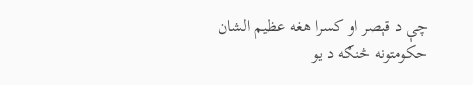چې د قېصر او کسرا هغه عظيم الشان حکومتونه څنګه د يو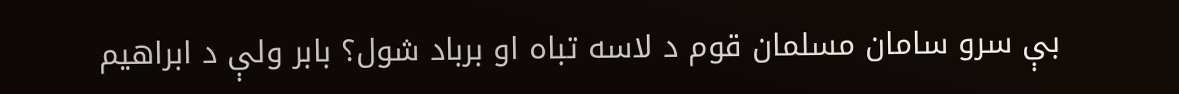بې سرو سامان مسلمان قوم د لاسه تباه او برباد شول؟ بابر ولې د ابراهيم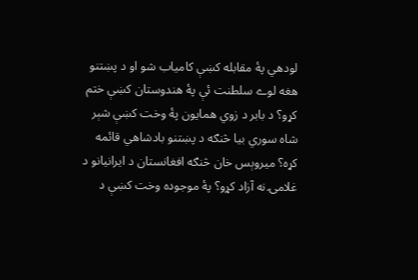لودهي پۀ مقابله کښې کامياب شو او د پښتنو هغه لوے سلطنت ئې پۀ هندوستان کښې ختم کړو؟ د بابر د زوي همايون پۀ وخت کښې شېر شاه سوري بيا څنګه د پښتنو بادشاهي قائمه کړه؟ ميروېس خان څنګه افغانستان د ايرانيانو د غلامۍ نه آزاد کړو؟ پۀ موجوده وخت کښې د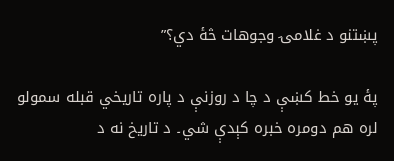پښتنو د غلامۍ وجوهات څۀ دي؟”

پۀ يو خط کښې د چا د روزنې د پاره تاريخي قبله سمولو لره هم دومره خبره کېدې شي۔ د تاريخ نه د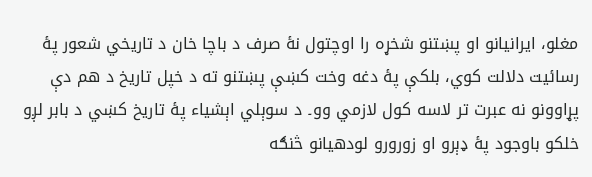مغلو، ايرانيانو او پښتنو شخړه را اوچتول نۀ صرف د باچا خان د تاريخي شعور پۀ رسائيت دلالت کوي، بلکې پۀ دغه وخت کښې پښتنو ته د خپل تاريخ د هم دې پړاوونو نه عبرت تر لاسه کول لازمي وو۔ د سوېلي اېشياء پۀ تاريخ کښي د بابر لږو خلکو باوجود پۀ ډېرو او زورورو لودهيانو څنګه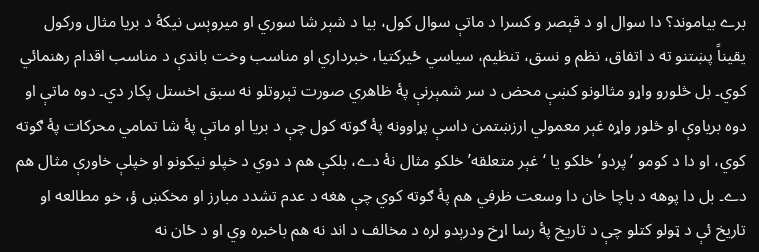برے بياموند؟ دا سوال او د قېصر و کسرا د ماتې سوال کول، بيا د شېر شا سوري او ميروېس نيکۀ د بريا مثال ورکول يقيناً پښتنو ته د اتفاق، نظم و نسق، تنظيم، سياسي ځيرکتيا، خبرداري او مناسب وخت باندې د مناسب اقدام رهنمائي کوي۔ بل څلورو واړو مثالونو کښې محض د سر شمېرنې پۀ ظاهري صورت تېروتلو نه سبق اخستل پکار دي۔ دوه ماتې او دوه برياوې او څلور واړه غېر معمولي ارزښتمن داسې پړاوونه پۀ ګوته کول چې د بريا او ماتې پۀ شا تمامي محرکات پۀ ګوته کوي، او دا د کومو ‘پردو’ خلکو يا ‘غېر متعلقه’ خلکو مثال نۀ دے، بلکې هم د دوي د خپلو نيکونو او خپلې خاورې مثال هم دے۔ بل دا پوهه د باچا خان دا وسعت ظرفي هم پۀ ګوته کوي چې هغه د عدم تشدد مبارز او مخکښ ؤ، خو مطالعه او تاريخ ئې د ټولو کتلو چې د تاريخ پۀ رسا اړخ ودرېدو لره د مخالف د اند نه هم باخبره وي او د ځان نه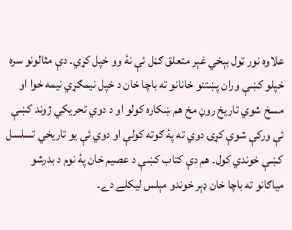علاوه نور ټول بېخي غېر متعلق ګڼل ئې نۀ وو خپل کړي۔ دې مثالونو سره خپلو کښې وران پښتنو خانانو ته باچا خان د خپل نيمګړي نيمه خوا او مسخ شوي تاريخ روڼ مخ هم ښکاره کولو او د دوي تحريکي ژوند کښې ئې ورکې شوې کړۍ دوي ته پۀ ګوته کولې او دوي ئې يو تاريخي تسلسل کښې خوندي کول۔ هم دې کتاب کښې د عصيم خان پۀ نوم د بدرشو مياګانو ته باچا خان ډېر خوندو مېلس ليکلے دے۔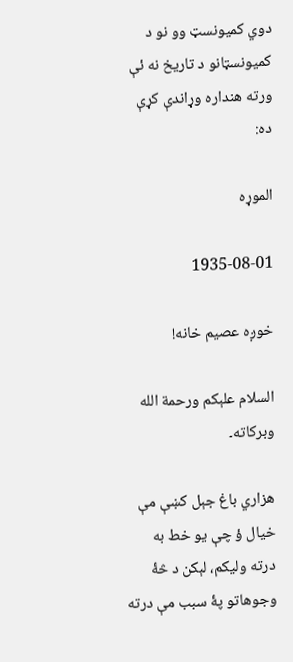دوي کميونسټ وو نو د کميونسټانو د تاريخ نه ئې ورته هنداره وړاندې کړې ده:

الموړه

1935-08-01

خوږه عصیم خانه!

السلام علېکم ورحمة الله وبرکاته۔

هزاري باغ جېل کښې مې خیال ؤ چې یو خط به درته ولیکم، لېکن د څۀ وجوهاتو پۀ سبب مې درته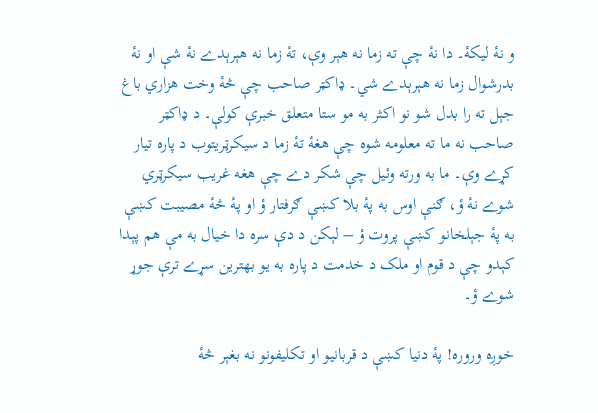و نۀ لیکۀ۔ دا نۀ چې ته زما نه هېر وې، تۀ زما نه هېرېدے نۀ شې او نۀ بدرشوال زما نه هېرېدے شي۔ ډاکټر صاحب چې څۀ وخت هزاري باغ جېل ته را بدل شو نو اکثر به مو ستا متعلق خبرې کولې۔ د ډاکټر صاحب نه ما ته معلومه شوه چې هغۀ تۀ زما د سيکرټریتوب د پاره تیار کړے وې۔ ما به ورته وئیل چې شکر دے چې هغه غریب سيکرټري شوے نۀ ؤ، ګنې اوس به پۀ بلا کښې ګرفتار ؤ او پۀ څۀ مصیبت کښې به پۀ جېلخانو کښې پروت ؤ – لېکن د دې سره دا خیال به مې هم پېدا کېدو چې د قوم او ملک د خدمت د پاره به یو بهترین سړے ترې جوړ شوے ؤ۔

خوږه وروره! پۀ دنیا کښې د قربانيو او تکلیفونو نه بغېر څۀ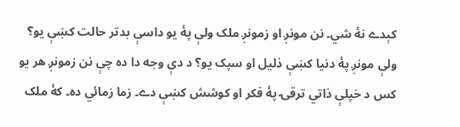کېدے نۀ شي۔ نن مونږ او زمونږ ملک ولې پۀ یو داسې بدتر حالت کښې یو؟ ولې مونږ پۀ دنیا کښې ذلیل او سپک یو؟ د دې وجه دا ده چې نن زمونږ هر یو کس د خپلې ذاتي ترقۍ پۀ فکر او کوشش کښې دے۔ زما زمائي ده۔ کۀ ملک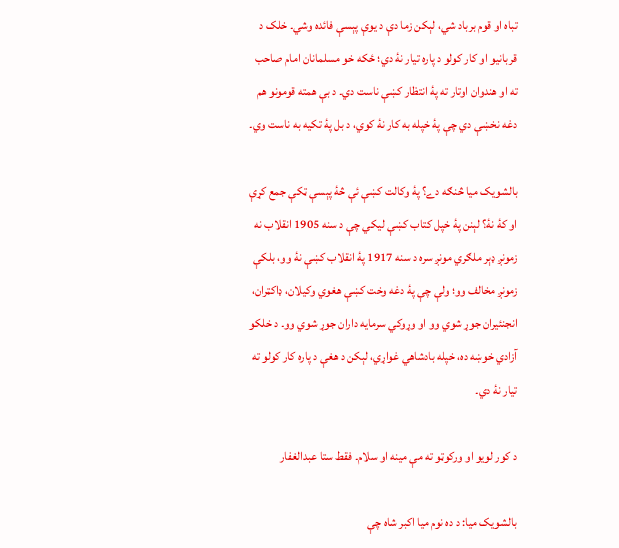تباه او قوم برباد شي، لېکن زما دې د یوې پېسې فائده وشي۔ خلک د قربانيو او کار کولو د پاره تیار نۀ دي؛ ځکه خو مسلمانان امام صاحب ته او هندوان اوتار ته پۀ انتظار کښې ناست دي۔ د بې همته قومونو هم دغه نخښې دي چې پۀ خپله به کار نۀ کوي، د بل پۀ تکیه به ناست وي۔

بالشویک میا څنګه دے؟ پۀ وکالت کښې ئې څۀ پېسې ټکې جمع کړې او کۀ نۀ؟ لېنن پۀ خپل کتاب کښې لیکي چې د سنه 1905 انقلاب نه زمونږ ډېر ملګري مونږ سره د سنه 1917 پۀ انقلاب کښې نۀ وو، بلکې زمونږ مخالف وو؛ ولې چې پۀ دغه وخت کښې هغوي وكيلان، ډاکټران، انجنئیران جوړ شوي وو او وړوکي سرمایه داران جوړ شوي وو۔ د خلکو آزادي خوښه ده، خپله بادشاهي غواړي، لېکن د هغې د پاره کار کولو ته تیار نۀ دي۔

د کور لويو او ورکوټو ته مې مینه او سلام۔ فقط ستا عبدالغفار

بالشویک میا: د ده نوم میا اکبر شاه چې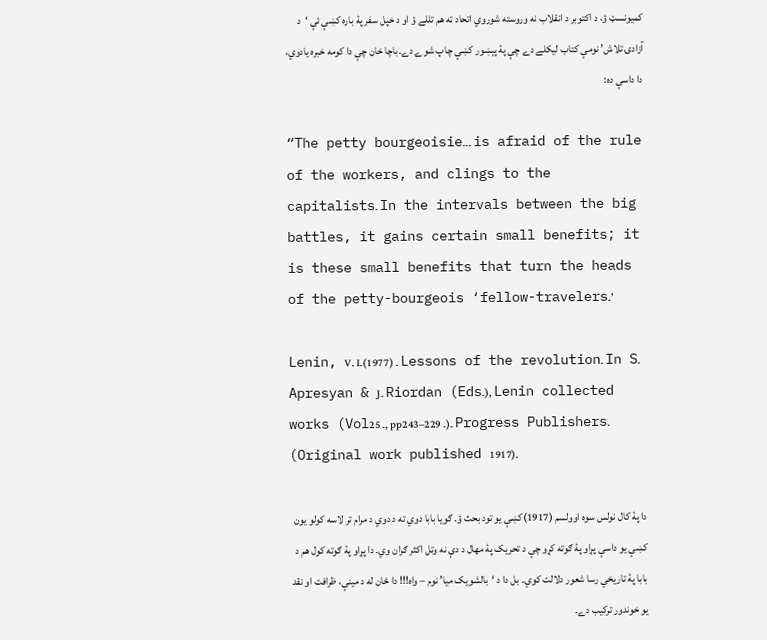کميونسټ ؤ، د اکتوبر د انقلاب نه وروسته شوروي اتحاد ته هم تللے ؤ او د خپل سفر پۀ باره کښې ئې ‘د آزادۍ تلاش’ نومې کتاب لیکلے دے چې پۀ پېښور کښې چاپ شوے دے۔باچا خان چې دا کومه خبره يادوي، دا داسې ده:

“The petty bourgeoisie۔۔۔ is afraid of the rule of the workers, and clings to the capitalists۔ In the intervals between the big battles, it gains certain small benefits; it is these small benefits that turn the heads of the petty-bourgeois ‘fellow-travelers۔’

Lenin, V۔ I۔ (1977)۔ Lessons of the revolution۔ In S۔ Apresyan & J۔ Riordan (Eds۔), Lenin collected works (Vol۔ 25, pp۔ 229–243)۔ Progress Publishers۔ (Original work published 1917)۔

دا پۀ کال نولس سوه اوولسم (1917)کښې يو تود بحث ؤ۔ ګويا بابا دوي ته د دوي د مرام تر لاسه کولو يون کښې يو داسې پړاو پۀ ګوته کړو چې د تحريک پۀ مهال د دې نه وتل اکثر ګران وي۔ دا پړاو پۀ ګوته کول هم د بابا پۀ تاريخي رسا شعور دلالت کوي۔ بل دا د ‘بالشويک ميا’ نوم – واه!!! دا ځان له د مينې، ظرافت او نقد يو خوندور ترکيب دے۔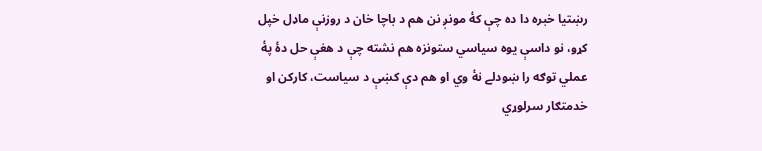رښتيا خبره دا ده چې کۀ مونږ نن هم د باچا خان د روزنې ماډل خپل کړو، نو داسې يوه سياسي ستونزه هم نشته چې د هغې حل دۀ پۀ عملي توګه را ښودلے نۀ وي او هم دې کښې د سياست، کارکن او خدمتګار سرلوړي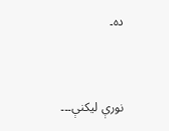ده۔



نورې ليکنې۔۔۔